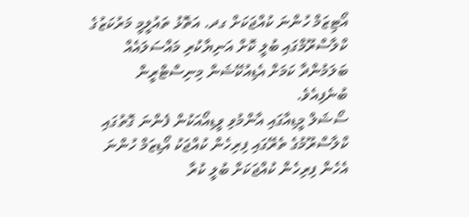އޯޓިޒަމް ހުންނަ ކުއްޖަކަށް ގދ. އަތޮޅު ތައުލީމީ މަރުކަޒުގެ ކްލާސްރޫމްގައި ބުލީ ކޮށް އަނިޔާކުރި މައްސަލައެއް ބަލަމުންދާ ކަމަށް އެޑިއުކޭޝަން މިނިސްޓްރީން ބުނެފިއެވެ.
ސޯޝަލް މީޑިއާގައި އާންމުވި ވީޑިއޯއަކުން ފެންނަ ގޮތުގައި ކްލާސްރޫމުގެ ތެރޭގައި ފިރިހެން ކުއްޖަކު އޯޑިޒަމް ހުންނަ އެހެން ފިރިހެން ކުއްޖަކަށް ބުލީ ކުރާ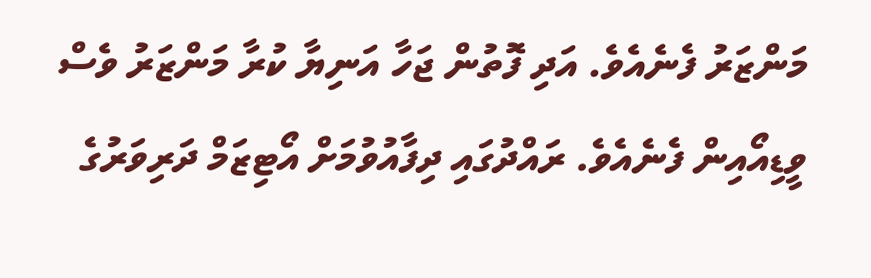މަންޒަރު ފެނެއެވެ. އަދި ފޮތުން ޖަހާ އަނިޔާ ކުރާ މަންޒަރު ވެސް ވީޑިއޯއިން ފެނެއެވެ. ރައްދުގައި ދިފާއުވުމަށް އޯޓިޒަމް ދަރިވަރުގެ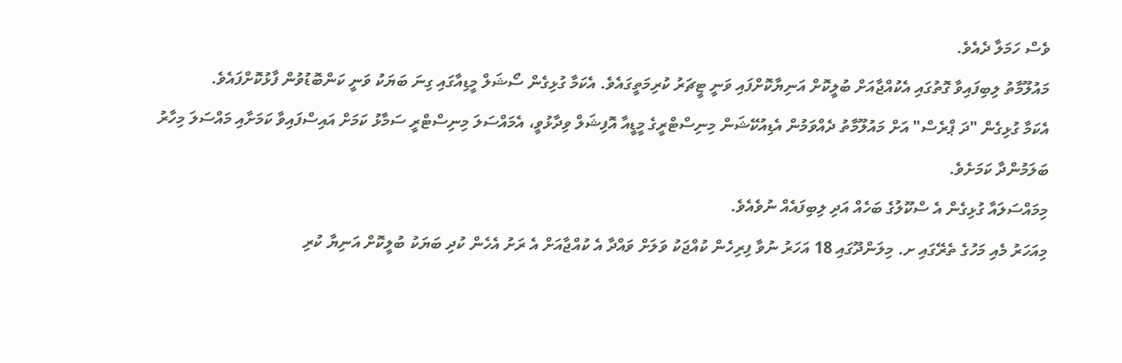ވެސް ހަމަލާ ދެއެވެ.
މައުލޫމާތު ލިބިފައިވާ ގޮތުގައި އެކުއްޖާއަށް ބުލީކޮށް އަނިޔާކޮށްފައި ވަނީ ޓީޗަރު ކުރިމަތީގައެވެ. އެކަމާ ގުޅިގެން ސޯޝަލް މީޑިއާގައި ގިނަ ބަޔަކު ވަނީ ކަންބޮޑުވުން ފާޅުކޮށްފައެވެ.
އެކަމާ ގުޅިގެން "ދަ ޕްރެސް" އަށް މައުލޫމާތު ދެއްވަމުން އެޑިއުކޭޝަން މިނިސްޓްރީގެ މީޑީއާ އޮފިޝަލް ވިދާޅުވީ، އެމައްސަލަ މިނިސްޓްރީ ސަމާޅު ކަމަށް އައިސްފައިވާ ކަމަށާއި މައްސަލަ މިހާރު ބަލަމުންދާ ކަމަށެވެ.
މިމައްސަލައާ ގުޅިގެން އެ ސްކޫލުގެ ބަހެއް އަދި ލިބިފައެއް ނުވެއެވެ.
މިއަހަރު މެއި މަހުގެ ތެރޭގައި ށ. މިލަންދޫގައި 18 އަހަރު ނުވާ ފިރިހެން ކުއްޖަކު ވަލަށް ވައްދާ އެ ކުއްޖާއަށް އެ ރަށު އެހެން ކުދި ބަޔަކު ބުލީކޮށް އަނިޔާ ކުރި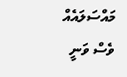މައްސަލައެއް ވެސް ވަނީ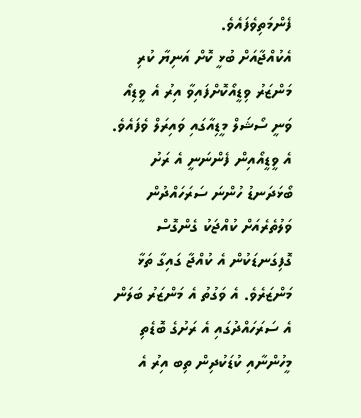ފެންމަތިވެފައެވެ.
އެކުއްޖާއަށް ބުޅީ ކޮށް އަނިޔާ ކުރި މަންޒަރު ވިޑީއޯކޮށްފައިވާ އިރު އެ ވީޑިއޯ ވަނީ ސޯޝަލް މީޑިއާގައި ވައިރަލް ވެފައެވެ. އެ ވީޑީއޯއިން ފެންނަނީ އެ ރަށު ބޯޅަދަނޑު ހުންނަ ސަރަހައްދުން ވަލުތެރެއަށް ކުއްޖަކު ގެންގޮސް ގޮފިގަނޑަކުން އެ ކުއްޖާ ގައިގާ ތަޅާ މަންޒަރެވެ. އެ ވަގުތު އެ މަންޒަރު ބަލަން އެ ސަރަހައްދުގައި އެ ރަށުގެ ބޮޑެތި މީހުންނާއި ކުޑަކުދިން ތިބ އިރު އެ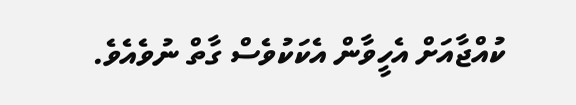ކުއްޖާއަށް އެހީވާން އެކަކުވެސް ގާތް ނުވެއެވެ.